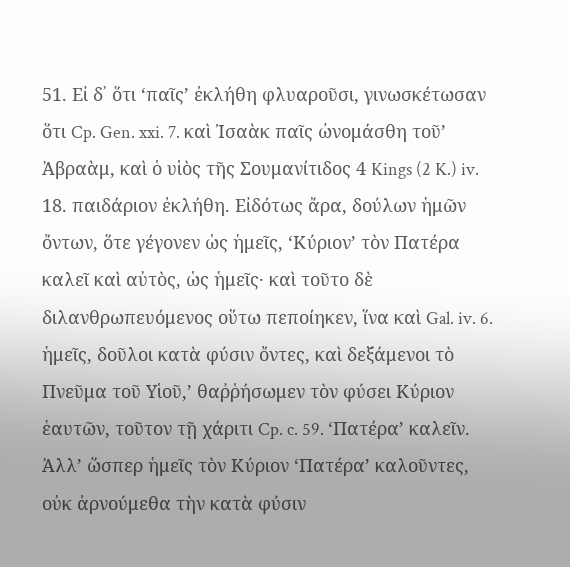51. Εἰ δ᾿ ὅτι ‘παῖς’ ἐκλήθη φλυαροῦσι, γινωσκέτωσαν ὅτι Cp. Gen. xxi. 7. καὶ Ἰσαὰκ παῖς ὠνομάσθη τοῦ’ Ἀβραὰμ, καὶ ὁ υἱὸς τῆς Σουμανίτιδος 4 Kings (2 K.) iv. 18. παιδάριον ἐκλήθη. Εἰδότως ἄρα, δούλων ἡμῶν ὄντων, ὅτε γέγονεν ὡς ἡμεῖς, ‘Κύριον’ τὸν Πατέρα καλεῖ καὶ αὐτὸς, ὡς ἡμεῖς· καὶ τοῦτο δὲ διλανθρωπευόμενος οὕτω πεποίηκεν, ἵνα καὶ Gal. iv. 6. ἡμεῖς, δοῦλοι κατὰ φύσιν ὄντες, καὶ δεξάμενοι τὸ Πνεῦμα τοῦ Υἱοῦ,ʼ θαῤῥήσωμεν τὸν φύσει Κύριον ἑαυτῶν, τοῦτον τῇ χάριτι Cp. c. 59. ‘Πατέραʼ καλεῖν. Ἀλλʼ ὥσπερ ἡμεῖς τὸν Κύριον ‘Πατέραʼ καλοῦντες, οὐκ ἀρνούμεθα τὴν κατὰ φύσιν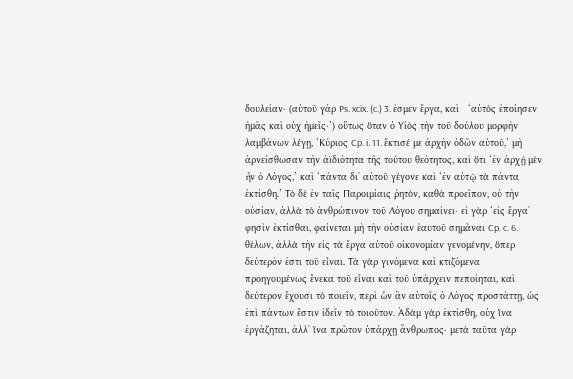δουλείαν· (αὐτοῦ γάρ Ps. xcix. (c.) 3. ἐσμεν ἔργα, καὶ   ‘αὐτὸς ἐποίησεν ἡμᾶς καὶ οὐχ ἡμεῖς·’) οὕτως ὅταν ὁ Υἱὸς τὴν τοῦ δούλου μορφὴν λαμβάνων λέγῃ, ‘Κύριος Cp. i. 11. ἔκτισέ με ἀρχὴν ὁδῶν αὐτοῦ,’ μὴ ἀρνείσθωσαν τὴν ἀϊδιότητα τῆς τούτου θεότητος, καὶ ὅτι ‘ἐν ἀρχῇ μὲν ἦν ὁ Λόγος,’ καὶ ‘πάντα διʼ αὐτοῦ γέγονε καὶ ‘ἐν αὐτῷ τὰ πάντα ἐκτίσθη.’ Τὸ δὲ ἐν ταῖς Παροιμίαις ῥητὸν, καθὰ προεῖπον, οὐ τὴν οὐσίαν, ἀλλὰ τὸ ἀνθρώπινον τοῦ Λόγου σημαίνει· εἰ γὰρ ‘εἰς ἔργαʼ φησὶν ἐκτίσθαι, φαίνεται μὴ τὴν οὐσίαν ἑαυτοῦ σημᾶναι Cp. c. 6. θέλων, ἀλλὰ τὴν εἰς τὰ ἔργα αὐτοῦ οἰκονομίαν γενομένην, ὅπερ δεύτερόν ἐστι τοῦ εἶναι. Τὰ γὰρ γινόμενα καὶ κτιζόμενα προηγουμένως ἔνεκα τοῦ εἶναι καὶ τοῦ ὑπάρχειν πεποίηται, καὶ δεύτερον ἔχουσι τὸ ποιεῖν, περὶ ὧν ἂν αὐτοῖς ὁ Λόγος προστάττῃ, ὡς ἐπὶ πάντων ἔστιν ἰδεῖν τὸ τοιοῦτον. Ἀδὰμ γὰρ ἐκτίσθη, οὐχ ἵνα ἐργάζηται, ἀλλʼ ἵνα πρῶτον ὑπάρχῃ ἄνθρωπος· μετὰ ταῦτα γὰρ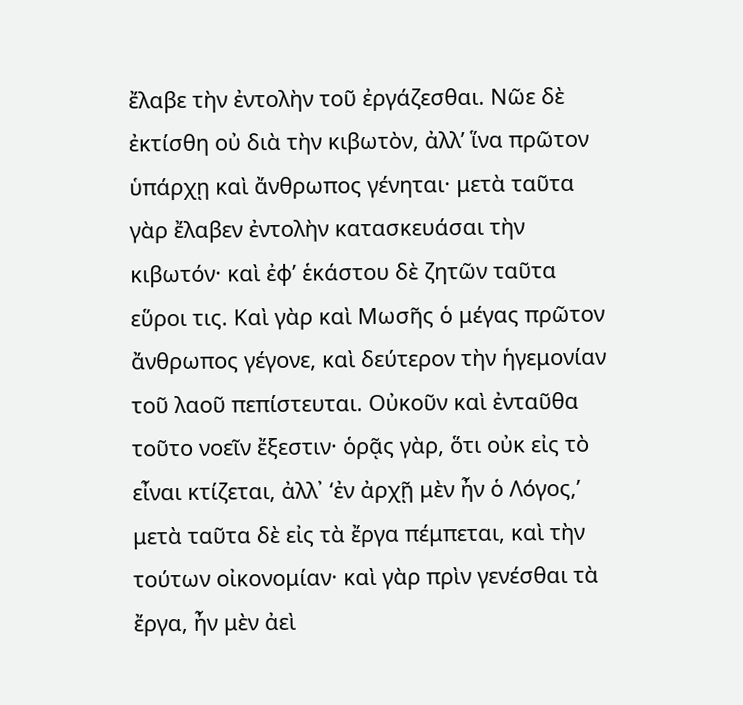ἔλαβε τὴν ἐντολὴν τοῦ ἐργάζεσθαι. Νῶε δὲ ἐκτίσθη οὐ διὰ τὴν κιβωτὸν, ἀλλʼ ἵνα πρῶτον ὑπάρχῃ καὶ ἄνθρωπος γένηται· μετὰ ταῦτα γὰρ ἔλαβεν ἐντολὴν κατασκευάσαι τὴν κιβωτόν· καὶ ἐφʼ ἑκάστου δὲ ζητῶν ταῦτα εὕροι τις. Καὶ γὰρ καὶ Μωσῆς ὁ μέγας πρῶτον ἄνθρωπος γέγονε, καὶ δεύτερον τὴν ἡγεμονίαν τοῦ λαοῦ πεπίστευται. Οὐκοῦν καὶ ἐνταῦθα τοῦτο νοεῖν ἔξεστιν· ὁρᾷς γὰρ, ὅτι οὐκ εἰς τὸ εἶναι κτίζεται, ἀλλ᾿ ‘ἐν ἀρχῇ μὲν ἦν ὁ Λόγος,’ μετὰ ταῦτα δὲ εἰς τὰ ἔργα πέμπεται, καὶ τὴν τούτων οἰκονομίαν· καὶ γὰρ πρὶν γενέσθαι τὰ ἔργα, ἦν μὲν ἀεὶ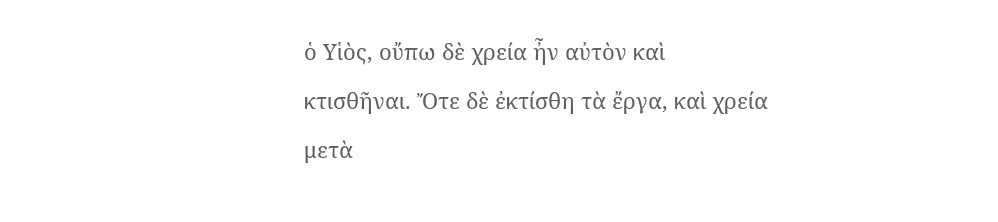ὁ Υἱὸς, οὔπω δὲ χρεία ἦν αὐτὸν καὶ κτισθῆναι. Ὄτε δὲ ἐκτίσθη τὰ ἔργα, καὶ χρεία μετὰ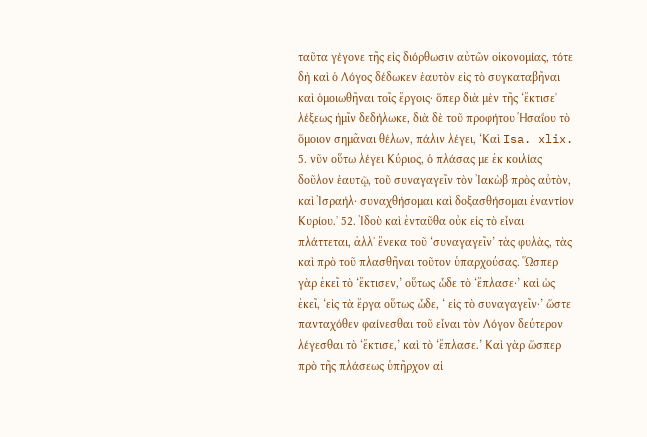ταῦτα γέγονε τῆς εἰς διόρθωσιν αὐτῶν οἰκονομίας, τότε δὴ καὶ ὁ Λόγος δέδωκεν ἑαυτὸν εἰς τὸ συγκαταβῆναι καὶ ὁμοιωθῆναι τοῖς ἔργοις· ὅπερ διὰ μὲν τῆς ‘ἔκτισεʼ λέξεως ἡμῖν δεδήλωκε, διὰ δὲ τοῦ προφήτου Ἡσαΐου τὸ ὅμοιον σημᾶναι θέλων, πάλιν λέγει, ‘Καὶ Isa. xlix. 5. νῦν οὕτω λέγει Κύριος, ὁ πλάσας με ἐκ κοιλίας δοῦλον ἑαυτῷ, τοῦ συναγαγεῖν τὸν Ἰακὼβ πρὸς αὐτὸν, καὶ Ἰσραήλ· συναχθήσομαι καὶ δοξασθήσομαι ἐναντίον Κυρίου.ʼ 52. Ἰδοὺ καὶ ἐνταῦθα οὐκ εἰς τὸ εἶναι πλάττεται, ἀλλʼ ἕνεκα τοῦ ‘συναγαγεῖν’ τὰς φυλὰς, τὰς καὶ πρὸ τοῦ πλασθῆναι τοῦτον ὑπαρχούσας. Ὥσπερ γὰρ ἐκεῖ τὸ ‘ἔκτισεν,’ οὕτως ὧδε τὸ ‘ἔπλασε·’ καὶ ὡς ἐκεῖ, ‘εἰς τὰ ἔργα οὕτως ὧδε, ‘ εἰς τὸ συναγαγεῖν·’ ὥστε πανταχόθεν φαίνεσθαι τοῦ εἶναι τὸν Λόγον δεύτερον λέγεσθαι τὸ ‘ἔκτισε,’ καὶ τὸ ‘ἔπλασε.’ Καὶ γὰρ ὥσπερ πρὸ τῆς πλάσεως ὑπῆρχον αἱ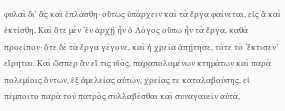φυλαὶ δι᾿ ἃς καὶ ἐπλάσθη· οὕτως ὑπάρχειν καὶ τὰ ἔργα φαίνεται, εἰς ἃ καὶ ἐκτίσθη, Καὶ ὅτε μὲν ‘ἐν ἀρχῇ ἦν ὁ Λόγος οὔπω ἦν τὰ ἔργα, καθὰ προεῖπον· ὅτε δὲ τὰ ἔργα γέγονε, καὶ ἡ χρεία ἀπῄτησε, τότε τὸ ‘ἔκτισεν’ εἴρηται. Καὶ ὥσπερ ἂν εἴ τις υἱὸς, παραπολομένων κτημάτων καὶ παρὰ πολεμίοις ὄντων, ἐξ ἀμελείας αὐτῶν, χρείας τε καταλαβούσης, εἰ πέμποιτο παρὰ τοῦ πατρὸς συλλαβέσθαι καὶ συναγαυεῖν αὐτὰ,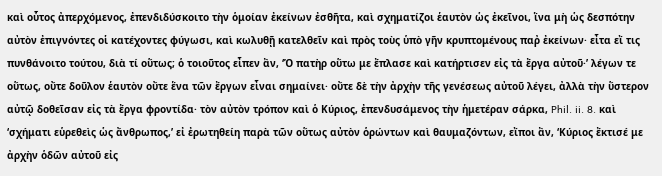καὶ οὗτος ἀπερχόμενος, ἐπενδιδύσκοιτο τὴν ὁμοίαν ἐκείνων ἐσθῆτα, καὶ σχηματίζοι ἑαυτὸν ὡς ἐκεῖνοι, ἵνα μὴ ὡς δεσπότην αὐτὸν ἐπιγνόντες οἱ κατέχοντες φύγωσι, καὶ κωλυθῇ κατελθεῖν καὶ πρὸς τοὺς ὑπὸ γῆν κρυπτομένους παῤ ἐκείνων· εἶτα εἴ τις πυνθάνοιτο τούτου, διὰ τί οὕτως; ὁ τοιοῦτος εἶπεν ἂν, ‘Ὁ πατὴρ οὕτω με ἔπλασε καὶ κατήρτισεν εἰς τὰ ἔργα αὐτοῦ·’ λέγων τε οὕτως, οὔτε δοῦλον ἑαυτὸν οὔτε ἕνα τῶν ἔργων εἶναι σημαίνει· οὔτε δὲ τὴν ἀρχὴν τῆς γενέσεως αὐτοῦ λέγει, ἀλλὰ τὴν ὕστερον αὐτῷ δοθεῖσαν εἰς τὰ ἔργα φροντίδα· τὸν αὐτὸν τρόπον καὶ ὁ Κύριος, ἐπενδυσάμενος τὴν ἡμετέραν σάρκα, Phil. ii. 8. καὶ ‘σχήματι εὑρεθεὶς ὡς ἄνθρωπος,’ εἰ ἐρωτηθείη παρὰ τῶν οὕτως αὐτὸν ὁρώντων καὶ θαυμαζόντων, εἴποι ἂν, ‘Κύριος ἔκτισέ με ἀρχὴν ὁδῶν αὐτοῦ εἰς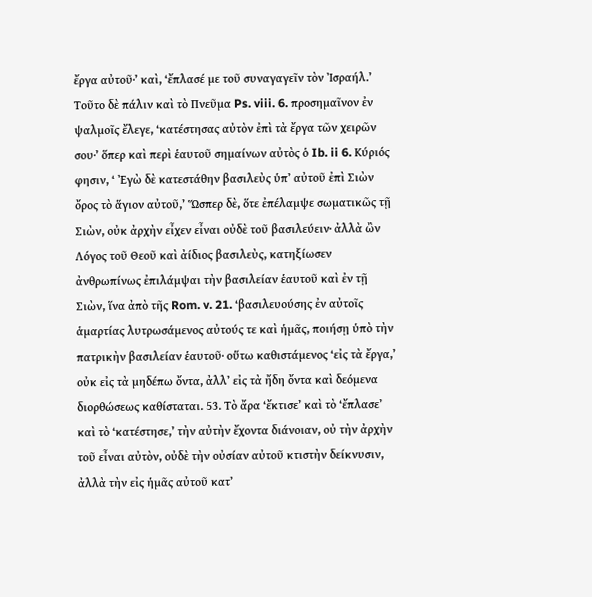ἔργα αὐτοῦ·’ καὶ, ‘ἔπλασέ με τοῦ συναγαγεῖν τὸν Ἰσραήλ.’ Τοῦτο δὲ πάλιν καὶ τὸ Πνεῦμα Ps. viii. 6. προσημαῖνον ἐν ψαλμοῖς ἔλεγε, ‘κατέστησας αὐτὸν ἐπὶ τὰ ἔργα τῶν χειρῶν σου·’ ὅπερ καὶ περὶ ἑαυτοῦ σημαίνων αὐτὸς ὁ Ib. ii 6. Κύριός φησιν, ‘ Ἐγὼ δὲ κατεστάθην βασιλεὺς ὑπʼ αὐτοῦ ἐπὶ Σιὼν ὄρος τὸ ἅγιον αὐτοῦ,’ Ὥσπερ δὲ, ὅτε ἐπέλαμψε σωματικῶς τῇ Σιὼν, οὐκ ἀρχὴν εἶχεν εἶναι οὐδὲ τοῦ βασιλεύειν· ἀλλὰ ὢν Λόγος τοῦ Θεοῦ καὶ ἀίδιος βασιλεὺς, κατηξίωσεν ἀνθρωπίνως ἐπιλάμψαι τὴν βασιλείαν ἑαυτοῦ καὶ ἐν τῇ Σιὼν, ἵνα ἀπὸ τῆς Rom. v. 21. ‘βασιλευούσης ἐν αὐτοῖς ἁμαρτίας λυτρωσάμενος αὐτούς τε καὶ ἡμᾶς, ποιήσῃ ὑπὸ τὴν πατρικὴν βασιλείαν ἑαυτοῦ· οὕτω καθιστάμενος ‘εἰς τὰ ἔργα,’ οὐκ εἰς τὰ μηδέπω ὄντα, ἀλλʼ εἰς τὰ ἤδη ὄντα καὶ δεόμενα διορθώσεως καθίσταται. 53. Τὸ ἄρα ‘ἔκτισε’ καὶ τὸ ‘ἔπλασεʼ καὶ τὸ ‘κατέστησε,’ τὴν αὐτὴν ἔχοντα διάνοιαν, οὐ τὴν ἀρχὴν τοῦ εἶναι αὐτὸν, οὐδὲ τὴν οὐσίαν αὐτοῦ κτιστὴν δείκνυσιν, ἀλλὰ τὴν εἰς ἡμᾶς αὐτοῦ κατʼ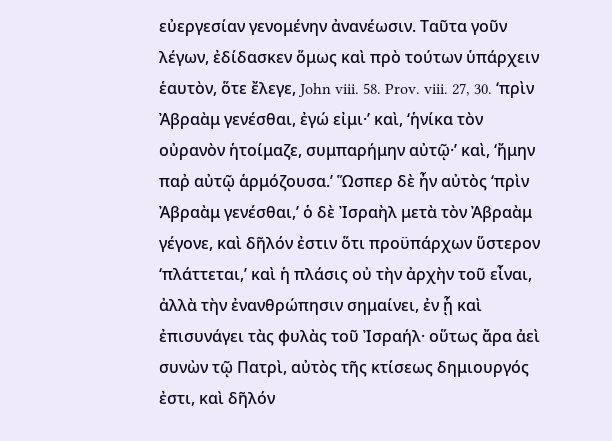εὐεργεσίαν γενομένην ἀνανέωσιν. Ταῦτα γοῦν λέγων, ἐδίδασκεν ὅμως καὶ πρὸ τούτων ὑπάρχειν ἑαυτὸν, ὅτε ἔλεγε, John viii. 58. Prov. viii. 27, 30. ‘πρὶν Ἀβραὰμ γενέσθαι, ἐγώ εἰμι·’ καὶ, ‘ἡνίκα τὸν οὐρανὸν ἡτοίμαζε, συμπαρήμην αὐτῷ·’ καὶ, ‘ἤμην παῤ αὐτῷ ἁρμόζουσα.’ Ὥσπερ δὲ ἦν αὐτὸς ‘πρὶν Ἀβραὰμ γενέσθαι,’ ὁ δὲ Ἰσραὴλ μετὰ τὸν Ἀβραὰμ γέγονε, καὶ δῆλόν ἐστιν ὅτι προϋπάρχων ὕστερον ‘πλάττεται,’ καὶ ἡ πλάσις οὐ τὴν ἀρχὴν τοῦ εἶναι, ἀλλὰ τὴν ἐνανθρώπησιν σημαίνει, ἐν ᾗ καὶ ἐπισυνάγει τὰς φυλὰς τοῦ Ἰσραήλ· οὕτως ἄρα ἀεὶ συνὼν τῷ Πατρὶ, αὐτὸς τῆς κτίσεως δημιουργός ἐστι, καὶ δῆλόν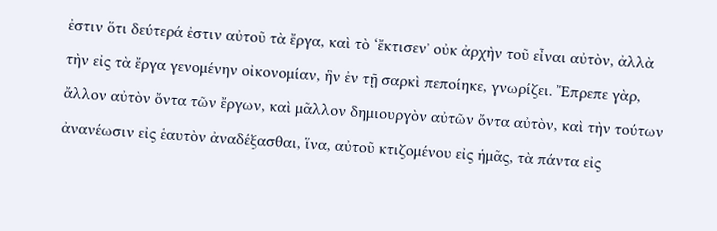ἐστιν ὅτι δεύτερά ἐστιν αὐτοῦ τὰ ἔργα, καὶ τὸ ‘ἔκτισενʼ οὐκ ἀρχὴν τοῦ εἶναι αὐτὸν, ἀλλὰ τὴν εἰς τὰ ἔργα γενομένην οἰκονομίαν, ἣν ἐν τῇ σαρκὶ πεποίηκε, γνωρίζει. Ἔπρεπε γὰρ, ἄλλον αὐτὸν ὄντα τῶν ἔργων, καὶ μᾶλλον δημιουργὸν αὐτῶν ὄντα αὐτὸν, καὶ τὴν τούτων ἀνανέωσιν εἰς ἑαυτὸν ἀναδέξασθαι, ἵνα, αὐτοῦ κτιζομένου εἰς ἡμᾶς, τὰ πάντα εἰς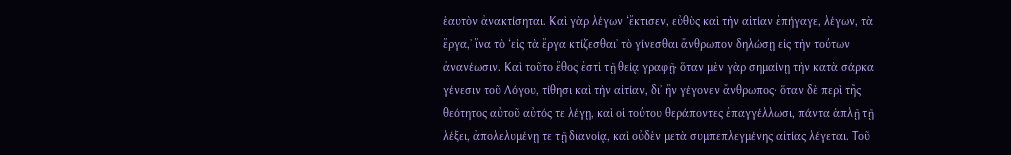ἑαυτὸν ἀνακτίσηται. Καὶ γὰρ λέγων ‘ἔκτισεν, εὐθὺς καὶ τὴν αἰτίαν ἐπήγαγε, λέγων, τὰ ἔργα,ʼ ἵνα τὸ ‘εἰς τὰ ἔργα κτίζεσθαιʼ τὸ γίνεσθαι ἄνθρωπον δηλώσῃ εἰς τὴν τούτων ἀνανέωσιν. Καὶ τοῦτο ἔθος ἐστὶ τῇ θείᾳ γραφῇ· ὅταν μὲν γὰρ σημαίνῃ τὴν κατὰ σάρκα γένεσιν τοῦ Λόγου, τίθησι καὶ τὴν αἰτίαν, διʼ ἣν γέγονεν ἄνθρωπος· ὅταν δὲ περὶ τῆς θεότητος αὐτοῦ αὐτός τε λέγῃ, καὶ οἱ τούτου θεράποντες ἐπαγγέλλωσι, πάντα ἁπλῇ τῇ λέξει, ἀπολελυμένῃ τε τῇ διανοίᾳ, καὶ οὐδὲν μετὰ συμπεπλεγμένης αἰτίας λέγεται. Τοῦ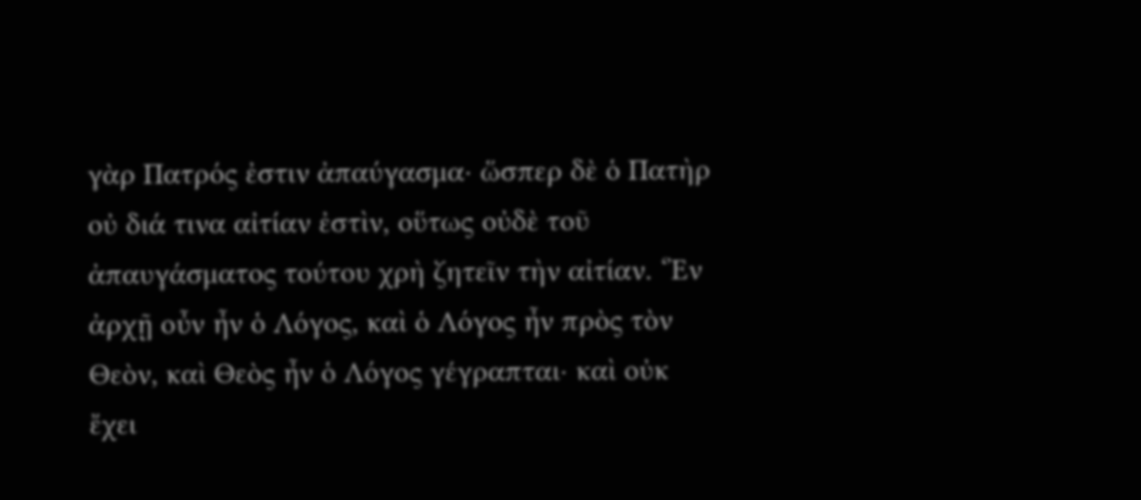γὰρ Πατρός ἐστιν ἀπαύγασμα· ὥσπερ δὲ ὁ Πατὴρ οὐ διά τινα αἰτίαν ἐστὶν, οὕτως οὐδὲ τοῦ ἀπαυγάσματος τούτου χρὴ ζητεῖν τὴν αἰτίαν. ‘Ἐν ἀρχῇ οὖν ἦν ὁ Λόγος, καὶ ὁ Λόγος ἦν πρὸς τὸν Θεὸν, καὶ Θεὸς ἦν ὁ Λόγος γέγραπται· καὶ οὐκ ἔχει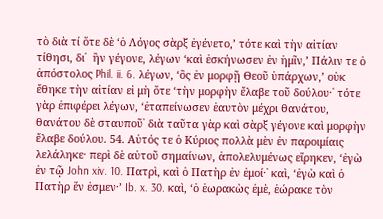τὸ διὰ τί ὅτε δὲ ‘ὁ Λόγος σὰρξ ἐγένετο,’ τότε καὶ τὴν αἰτίαν τίθησι, δι᾿  ἣν γέγονε, λέγων ‘καὶ ἐσκήνωσεν ἐν ἡμῖν,ʼ Πάλιν τε ὁ ἀπόστολος Phil. ii. 6. λέγων, ‘ὃς ἐν μορφῇ Θεοῦ ὑπάρχων,ʼ οὐκ ἔθηκε τὴν αἰτίαν εἰ μὴ ὅτε ‘τὴν μορφὴν ἔλαβε τοῦ δούλου·᾿ τότε γὰρ ἐπιφέρει λέγων, ‘ἐταπείνωσεν ἑαυτὸν μέχρι θανάτου, θανάτου δὲ σταυποῦ᾿ διὰ ταῦτα γὰρ καὶ σὰρξ γέγονε καὶ μορφὴν ἔλαβε δούλου. 54. Αὐτός τε ὁ Κύριος πολλὰ μὲν ἐν παροιμίαις λελάληκε· περὶ δὲ αὐτοῦ σημαίνων, ἀπολελυμένως εἴρηκεν, ‘ἐγὼ ἐν τῷ John xiv. 10. Πατρὶ, καὶ ὁ Πατὴρ ἐν ἐμοί·᾿ καὶ, ‘ἐγὼ καὶ ὁ Πατὴρ ἕν ἐσμεν·’ Ib. x. 30. καὶ, ‘ὁ ἑωρακὼς ἐμὲ, ἑώρακε τὸν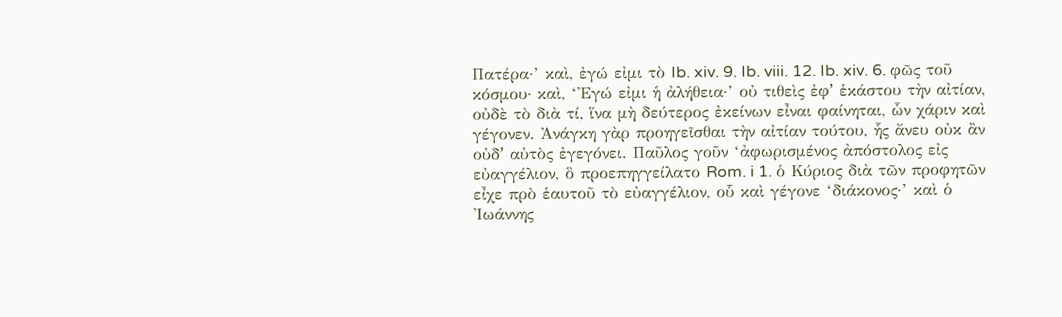Πατέρα·’ καὶ, ἐγώ εἰμι τὸ Ib. xiv. 9. Ib. viii. 12. Ib. xiv. 6. φῶς τοῦ κόσμου· καὶ, ‘Ἐγώ εἰμι ἡ ἀλήθεια·’ οὐ τιθεὶς ἐφʼ ἑκάστου τὴν αἰτίαν, οὐδὲ τὸ διὰ τί, ἵνα μὴ δεύτερος ἐκείνων εἶναι φαίνηται, ὧν χάριν καὶ γέγονεν. Ἀνάγκη γὰρ προηγεῖσθαι τὴν αἰτίαν τούτου, ἧς ἄνευ οὐκ ἂν οὐδʼ αὐτὸς ἐγεγόνει. Παῦλος γοῦν ‘ἀφωρισμένος ἀπόστολος εἰς εὐαγγέλιον, ὃ προεπηγγείλατο Rom. i 1. ὁ Κύριος διὰ τῶν προφητῶν εἶχε πρὸ ἑαυτοῦ τὸ εὐαγγέλιον, οὗ καὶ γέγονε ‘διάκονος·’ καὶ ὁ Ἰωάννης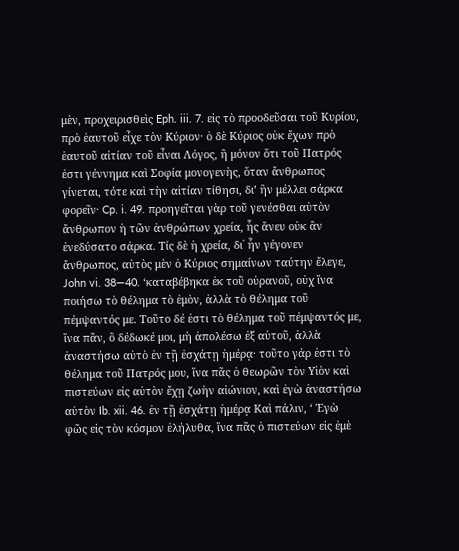μὲν, προχειρισθεὶς Eph. iii. 7. εἰς τὸ προοδεῦσαι τοῦ Κυρίου, πρὸ ἑαυτοῦ εἶχε τὸν Κύριον· ὁ δὲ Κύριος οὐκ ἔχων πρὸ ἑαυτοῦ αἰτίαν τοῦ εἶναι Λόγος, ἢ μόνον ὅτι τοῦ Πατρός ἐστι γέννημα καὶ Σοφία μονογενὴς, ὅταν ἄνθρωπος γίνεται, τότε καὶ τὴν αἰτίαν τίθησι, διʼ ἣν μέλλει σάρκα φορεῖν· Cp. i. 49. προηγεῖται γὰρ τοῦ γενέσθαι αὐτὸν ἄνθρωπον ἡ τῶν ἀνθρώπων χρεία, ἧς ἄνευ οὐκ ἂν ἐνεδύσατο σάρκα. Τίς δὲ ἡ χρεία, δι᾿ ἧν γέγονεν ἄνθρωπος, αὐτὸς μὲν ὁ Κύριος σημαίνων ταύτην ἔλεγε, John vi. 38—40. ‘καταβέβηκα ἐκ τοῦ οὐρανοῦ, οὐχ ἵνα ποιήσω τὸ θέλημα τὸ ἐμὸν, ἀλλὰ τὸ θέλημα τοῦ πέμψαντός με. Τοῦτο δέ ἐστι τὸ θέλημα τοῦ πέμψαντός με, ἵνα πᾶν, ὃ δέδωκέ μοι, μὴ ἀπολέσω ἐξ αὐτοῦ, ἀλλὰ ἀναστήσω αὐτὸ ἐν τῇ ἐσχάτῃ ἡμέρᾳ· τοῦτο γάρ ἐστι τὸ θέλημα τοῦ Πατρός μου, ἵνα πᾶς ὁ θεωρῶν τὸν Υἱὸν καὶ πιστεύων εἰς αὐτὸν ἔχῃ ζωὴν αἰώνιον, καὶ ἐγὼ ἀναστήσω αὐτὸν Ib. xii. 46. ἐν τῇ ἐσχάτῃ ἡμέρᾳ Καὶ πάλιν, ‘ Ἐγὼ φῶς εἰς τὸν κόσμον ἐλήλυθα, ἵνα πᾶς ὁ πιστεύων εἰς ἐμὲ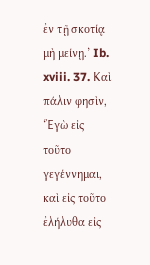ἐν τῇ σκοτίᾳ μὴ μείνῃ.’ Ib. xviii. 37. Καὶ πάλιν φησὶν, ‘Ἐγὼ εἰς τοῦτο γεγέννημαι, καὶ εἰς τοῦτο ἐλήλυθα εἰς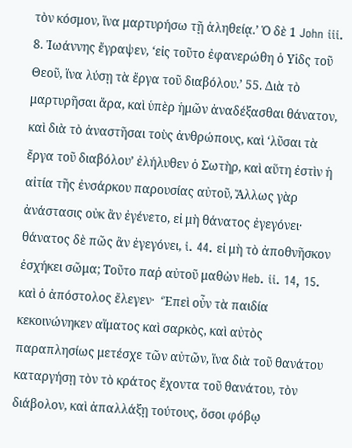τὸν κόσμον, ἵνα μαρτυρήσω τῇ ἀληθείᾳ.’ Ὁ δὲ 1 John iii. 8. Ἰωάννης ἔγραψεν, ‘εἰς τοῦτο ἐφανερώθη ὁ Υἱδς τοῦ Θεοῦ, ἵνα λύσῃ τὰ ἔργα τοῦ διαβόλου.’ 55. Διὰ τὸ μαρτυρῆσαι ἄρα, καὶ ὑπὲρ ἡμῶν ἀναδέξασθαι θάνατον, καὶ διὰ τὸ ἀναστῆσαι τοὺς ἀνθρώπους, καὶ ‘λῦσαι τὰ ἔργα τοῦ διαβόλουʼ ἐλήλυθεν ὁ Σωτὴρ, καὶ αὕτη ἐστὶν ἡ αἰτία τῆς ἐνσάρκου παρουσίας αὐτοῦ, Ἄλλως γὰρ ἀνάστασις οὐκ ἂν ἐγένετο, εἰ μὴ θάνατος ἐγεγόνει· θάνατος δὲ πῶς ἂν ἐγεγόνει, i. 44. εἰ μὴ τὸ ἀποθνῆσκον ἐσχήκει σῶμα; Τοῦτο παῤ αὐτοῦ μαθὼν Heb. ii. 14, 15. καὶ ὁ ἀπόστολος ἔλεγεν·  ‘Ἐπεὶ οὖν τὰ παιδία κεκοινώνηκεν αἵματος καὶ σαρκὸς, καὶ αὐτὸς παραπλησίως μετέσχε τῶν αὐτῶν, ἵνα διὰ τοῦ θανάτου καταργήσῃ τὸν τὸ κράτος ἔχοντα τοῦ θανάτου, τὸν διάβολον, καὶ ἀπαλλάξῃ τούτους, ὅσοι φόβῳ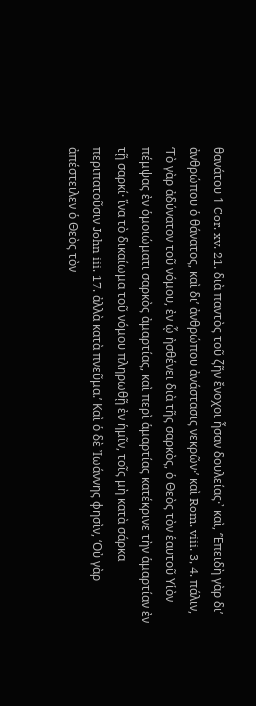θανάτου 1 Cor. xv. 21. διὰ παντὸς τοῦ ζῆν ἔνοχοι ἦσαν δουλείας·᾿ καὶ, ‘Ἐπειδὴ γὰρ διʼ ἀνθρώπου ὁ θάνατος, καὶ διʼ ἀνθρώπου ἀνάστασις νεκρῶν·’ καὶ Rom. viii. 3, 4. πάλιν, ‘Τὸ γὰρ ἀδύνατον τοῦ νόμου, ἐν ᾧ ἠσθένει διὰ τῆς σαρκὸς, ὁ Θεὸς τὸν ἑαυτοῦ Υἱὸν πέμψας ἐν ὁμοιώματι σαρκὸς ἀμαρτίας, καὶ περὶ ἁμαρτίας κατέκρινε τὴν ἁμαρτίαν ἐν τῇ σαρκί· ἵνα τὸ δικαίωμα τοῦ νόμου πληρωθῇ ἐν ἡμῖν, τοῖς μὴ κατὰ σάρκα περιπατοῦσιν John iii. 17. ἀλλὰ κατὰ πνεῦμα.’ Καὶ ὁ δὲ Ἰωάννης φησὶν, ‘Οὐ γὰρ ἀπέστειλεν ὁ Θεὸς τὸν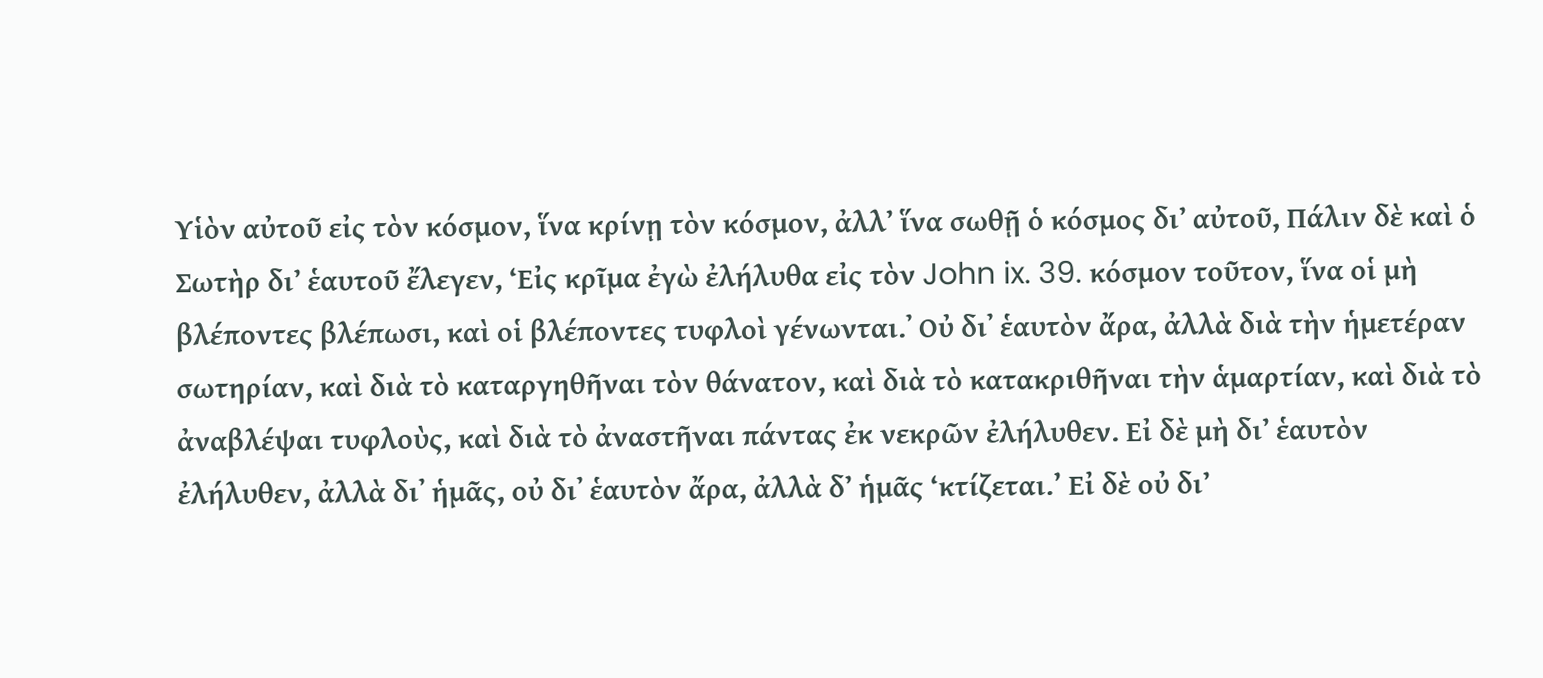Υἱὸν αὐτοῦ εἰς τὸν κόσμον, ἵνα κρίνῃ τὸν κόσμον, ἀλλʼ ἵνα σωθῇ ὁ κόσμος διʼ αὐτοῦ, Πάλιν δὲ καὶ ὁ Σωτὴρ διʼ ἑαυτοῦ ἔλεγεν, ‘Εἰς κρῖμα ἐγὼ ἐλήλυθα εἰς τὸν John ix. 39. κόσμον τοῦτον, ἵνα οἱ μὴ βλέποντες βλέπωσι, καὶ οἱ βλέποντες τυφλοὶ γένωνται.᾿ Οὐ δι᾿ ἑαυτὸν ἄρα, ἀλλὰ διὰ τὴν ἡμετέραν σωτηρίαν, καὶ διὰ τὸ καταργηθῆναι τὸν θάνατον, καὶ διὰ τὸ κατακριθῆναι τὴν ἁμαρτίαν, καὶ διὰ τὸ ἀναβλέψαι τυφλοὺς, καὶ διὰ τὸ ἀναστῆναι πάντας ἐκ νεκρῶν ἐλήλυθεν. Εἰ δὲ μὴ διʼ ἑαυτὸν ἐλήλυθεν, ἀλλὰ δι᾿ ἡμᾶς, οὐ δι᾿ ἑαυτὸν ἄρα, ἀλλὰ δʼ ἡμᾶς ‘κτίζεται.’ Εἰ δὲ οὐ διʼ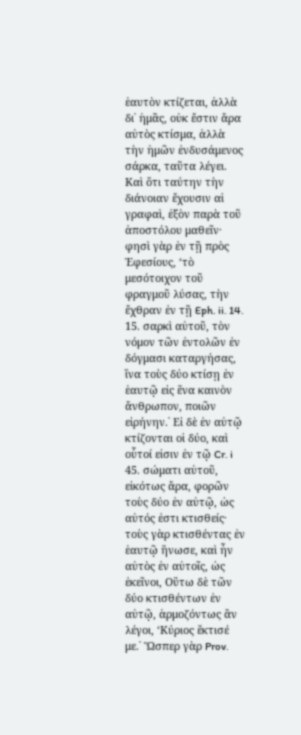ἑαυτὸν κτίζεται, ἀλλὰ δι᾿ ἡμᾶς, οὐκ ἔστιν ἄρα αὐτὸς κτίσμα, ἀλλὰ τὴν ἡμῶν ἐνδυσάμενος σάρκα, ταῦτα λέγει. Καὶ ὅτι ταύτην τὴν διάνοιαν ἔχουσιν αἱ γραφαὶ, ἐξὸν παρὰ τοῦ ἀποστόλου μαθεῖν· φησὶ γὰρ ἐν τῇ πρὸς Ἐφεσίους, ‘τὸ μεσότοιχον τοῦ φραγμοῦ λύσας, τὴν ἔχθραν ἐν τῇ Eph. ii. 14. 15. σαρκὶ αὐτοῦ, τὸν νόμον τῶν ἐντολῶν ἐν δόγμασι καταργήσας, ἵνα τοὺς δύο κτίσῃ ἐν ἑαυτῷ εἰς ἕνα καινὸν ἄνθρωπον, ποιῶν εἰρήνην.᾿ Εἰ δὲ ἐν αὐτῷ κτίζονται οἱ δύο, καὶ οὗτοί εἰσιν ἐν τῷ Cr. i 45. σώματι αὐτοῦ, εἰκότως ἄρα, φορῶν τοὺς δύο ἐν αὐτῷ, ὡς αὐτός ἐστι κτισθείς· τοὺς γὰρ κτισθέντας ἐν ἑαυτῷ ἥνωσε, καὶ ἦν αὐτὸς ἐν αὐτοῖς, ὡς ἐκεῖνοι, Οὕτω δὲ τῶν δύο κτισθέντων ἐν αὐτῷ, ἁρμοζόντως ἂν λέγοι, ‘Κύριος ἕκτισέ με.᾿ Ὥσπερ γὰρ Prov.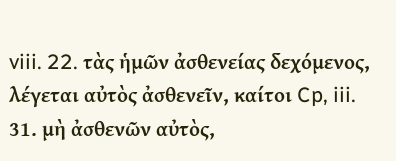viii. 22. τὰς ἡμῶν ἀσθενείας δεχόμενος, λέγεται αὐτὸς ἀσθενεῖν, καίτοι Cp, iii. 31. μὴ ἀσθενῶν αὐτὸς,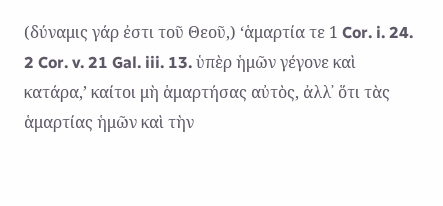(δύναμις γάρ ἐστι τοῦ Θεοῦ,) ‘ἁμαρτία τε 1 Cor. i. 24. 2 Cor. v. 21 Gal. iii. 13. ὑπὲρ ἡμῶν γέγονε καὶ κατάρα,ʼ καίτοι μὴ ἁμαρτήσας αὐτὸς, ἀλλ᾿ ὅτι τὰς ἁμαρτίας ἡμῶν καὶ τὴν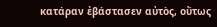κατάραν ἐβάστασεν αὐτὸς, οὕτως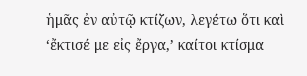ἡμᾶς ἐν αὐτῷ κτίζων, λεγέτω ὅτι καὶ ‘ἔκτισέ με εἰς ἔργα,’ καίτοι κτίσμα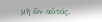μὴ ὢν αὐτός.